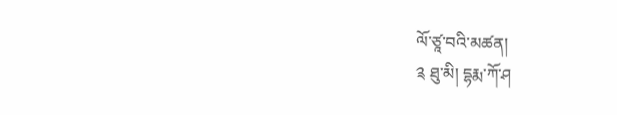ལོ་ཙཱ་བའི་མཚན།
༉ ཐུ་མི། དྷརྨ་ཀོ་ཤ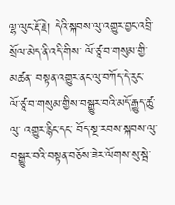ལྷ་ལུང་རྡོ་རྗེ། དེའི་སྐབས་ལུ་འགྱུར་བྱང་འབྲི་སྲོལ་མེད་ནི་འདི་གིས་ ལོ་ཙཱ་བ་གསུམ་གྱི་མཚན་ བསྟན་འགྱུར་ནང་ལུ་བཀོད་དེ་རུང་ ལོ་ཙཱ་བ་གསུམ་གྱིས་བསྒྱུར་བའི་མདོ་རྒྱུད་ཚུ་ལུ་ འགྱུར་རྙིང་དང་ བོད་སྔ་རབས་སྐབས་ལུ་བསྒྱུར་བའི་བསྟན་བཅོས་ཟེར་ལོགས་སུ་སྦེ་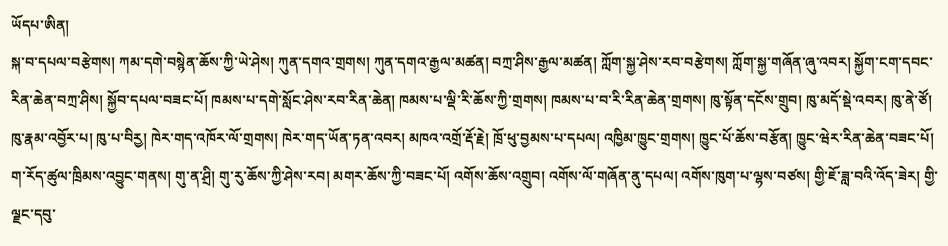ཡོདཔ་ཨིན།
སྐ་བ་དཔལ་བརྩེགས། ཀམ་དགེ་བསྙེན་ཆོས་ཀྱི་ཡེ་ཤེས། ཀུན་དགའ་གྲགས། ཀུན་དགའ་རྒྱལ་མཚན། བཀྲ་ཤིས་རྒྱལ་མཚན། ཀློག་སྐྱ་ཤེས་རབ་བརྩེགས། ཀློག་སྐྱ་གཞོན་ཞུ་འབར། སྐྱོག་ངག་དབང་རིན་ཆེན་བཀྲ་ཤིས། སྐྱོབ་དཔལ་བཟང་པོ། ཁམས་པ་དགེ་སློང་ཤེས་རབ་རིན་ཆེན། ཁམས་པ་ལྡི་རི་ཆོས་ཀྱི་གྲགས། ཁམས་པ་བ་རི་རིན་ཆེན་གྲགས། ཁུ་སྟོན་དངོས་གྲུབ། ཁུ་མདོ་སྡེ་འབར། ཁུ་ནེ་ཙོ། ཁུ་རྣམ་འབྱོར་པ། ཁུ་པ་བིརྱ། ཁེར་གད་འཁོར་ལོ་གྲགས། ཁེར་གད་ཡོན་ཏན་འབར། མཁའ་འགྲོ་རྡོ་རྗེ། ཁྲོ་ཕུ་བྱམས་པ་དཔལ། འཁྱིམ་ཁྱུང་གྲགས། ཁྱུང་པོ་ཆོས་བརྩོན། ཁྱུང་ཝེར་རིན་ཆེན་བཟང་པོ། ག་རོད་ཚུལ་ཁྲིམས་འབྱུང་གནས། གུ་ན་ཤྲི། གུ་རུ་ཆོས་ཀྱི་ཤེས་རབ། མགར་ཆོས་ཀྱི་བཟང་པོ། འགོས་ཆོས་འགྲུབ། འགོས་ལོ་གཞོན་ནུ་དཔལ། འགོས་ཁུག་པ་ལྷས་བཙས། གྱི་ཇོ་ཟླ་བའི་འོད་ཟེར། གྱི་ལྗང་དབུ་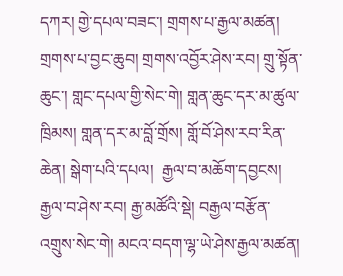དཀར། གྱེ་དཔལ་བཟང་། གྲགས་པ་རྒྱལ་མཚན། གྲགས་པ་བྱང་ཆུབ། གྲགས་འབྱོར་ཤེས་རབ། གྲུ་སྟོན་ཆུང་། གླང་དཔལ་གྱི་སེང་གེ། གླན་ཆུང་དར་མ་ཚུལ་ཁྲིམས། གླན་དར་མ་བློ་གྲོས། གློ་བོ་ཤེས་རབ་རིན་ཆེན། སྒེག་པའི་དཔལ།  རྒྱལ་བ་མཆོག་དབྱངས། རྒྱལ་བ་ཤེས་རབ། རྒྱ་མཚོའི་སྡེ། བརྒྱལ་བརྩོན་འགྲུས་སེང་གེ། མངའ་བདག་ལྷ་ཡེ་ཤེས་རྒྱལ་མཚན།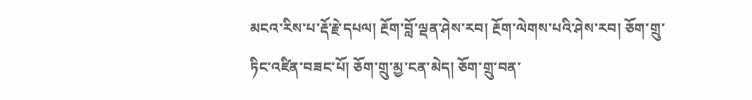མངའ་རིས་པ་རྡོ་རྗེ་དཔལ། རྔོག་བློ་ལྡན་ཤེས་རབ། རྔོག་ལེགས་པའི་ཤེས་རབ། ཅོག་གྲུ་ཏིང་འཛིན་བཟང་པོ། ཅོག་གྲུ་མྱ་ངན་མེད། ཅོག་གྲུ་བན་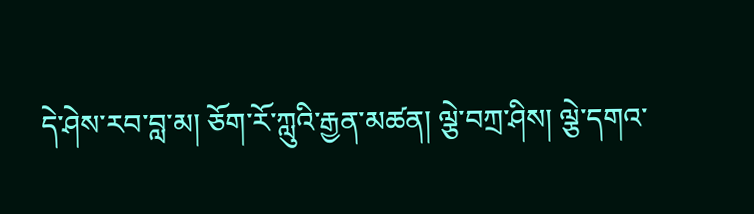དེ་ཤེས་རབ་བླ་མ། ཅོག་རོ་ཀླུའི་རྒྱན་མཚན། ལྕེ་བཀྲ་ཤིས། ལྕེ་དགའ་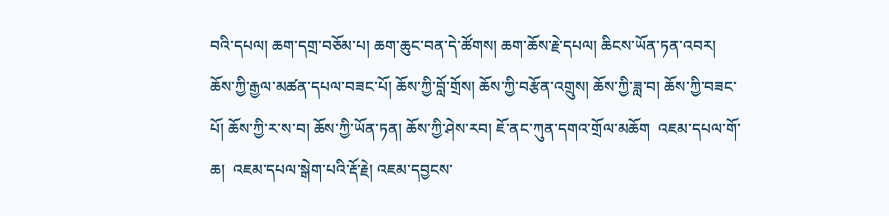བའི་དཔལ། ཆག་དགྲ་བཅོམ་པ། ཆག་ཆུང་བན་དེ་ཚོགས། ཆག་ཆོས་རྗེ་དཔལ། ཆིངས་ཡོན་ཏན་འབར། ཆོས་ཀྱི་རྒྱལ་མཚན་དཔལ་བཟང་པོ། ཆོས་ཀྱི་བློ་གྲོས། ཆོས་ཀྱི་བརྩོན་འགྲུས། ཆོས་ཀྱི་ཟླ་བ། ཆོས་ཀྱི་བཟང་པོ། ཆོས་ཀྱི་ར་ས་བ། ཆོས་ཀྱི་ཡོན་ཏན། ཆོས་ཀྱི་ཤེས་རབ། ཇོ་ནང་ཀུན་དགའ་གྲོལ་མཆོག  འཇམ་དཔལ་གོ་ཆ།  འཇམ་དཔལ་སྒེག་པའི་རྡོ་རྗེ། འཇམ་དབྱངས་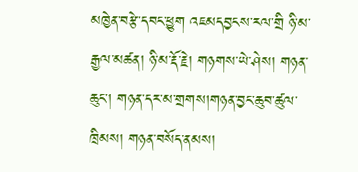མཁྱེན་བརྩེ་དབང་ཕྱུག འཇམདབྱངས་རལ་གྲི ཉི་མ་རྒྱལ་མཚན། ཉི་མ་རྡོ་རྗེ། གཉགས་ཡེ་ཤེས། གཉན་ཆུང་། གཉན་དར་མ་གྲགས།གཉན་བྱང་ཆུབ་ཚུལ་ཁྲིམས། གཉན་བསོད་ནམས།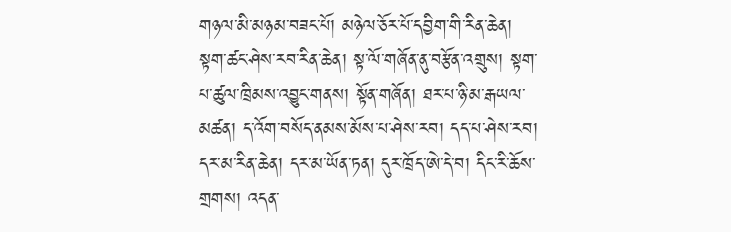གཉལ་མི་མཉམ་བཟང་པོ། མཉེལ་ཅོར་པོ་དབྱིག་གི་རིན་ཆེན། སྟག་ཚང་ཤེས་རབ་རིན་ཆེན། སྟ་ལོ་གཞོན་ནུ་བརྩོན་འགྲུས། སྟག་པ་ཚུལ་ཁྲིམས་འབྱུང་གནས། སྟོན་གཞོན། ཐར་པ་ཉི་མ་རྒཡལ་མཚན། ད་འོག་བསོད་ནམས་མོས་པ་ཤེས་རབ། དད་པ་ཤེས་རབ། དར་མ་རིན་ཆེན། དར་མ་ཡོན་ཏན། དུར་ཁྲོད་ཨེ་དེ་བ། དིང་རི་ཆོས་གྲགས། འདན་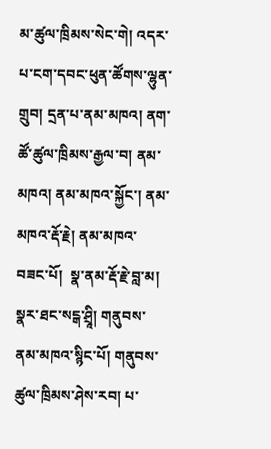མ་ཚུལ་ཁྲིམས་སེང་གེ། འདར་པ་ངག་དབང་ཕུན་ཚོགས་ལྷུན་གྲུབ། དྲན་པ་ནམ་མཁའ། ནག་ཚོ་ཚུལ་ཁྲིམས་རྒྱལ་བ། ནམ་མཁའ། ནམ་མཁའ་སྐྱོང་། ནམ་མཁའ་རྡོ་རྗེ། ནམ་མཁའ་བཟང་པོ།  སྣ་ནམ་རྡོ་རྗེ་བླ་མ།  སྣར་ཐང་སངྒ་ཤྲཱི། གནུབས་ནམ་མཁའ་སྙིང་པོ། གནུབས་ཚུལ་ཁྲིམས་ཤེས་རབ། པ་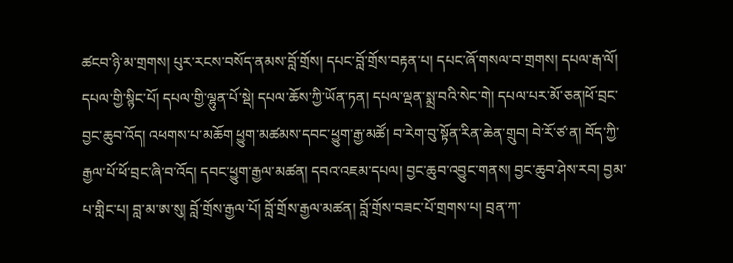ཚངབ་ཉི་མ་གྲགས། པུར་རངས་བསོད་ནམས་བློ་གྲོས། དཔང་བློ་གྲོས་བརྟན་པ། དཔང་ཞོ་གསལ་བ་གྲགས། དཔལ་རྒ་ལོ། དཔལ་གྱི་སྙིང་པོ། དཔལ་གྱི་ལྷུན་པོ་སྡེ། དཔལ་ཆོས་ཀྱི་ཡོན་ཏན། དཔལ་ལྡན་སྨྲ་བའི་སེང་གེ། དཔལ་པར་མོ་ཅན།ཕོ་བྲང་བྱང་ཆུབ་འོད། འཕགས་པ་མཆོག ཕྱུག་མཚམས་དབང་ཕྱུག་རྒྱ་མཚོ། བ་རེག་བུ་སྟོན་རིན་ཆེན་གྲུབ། བེ་རོ་ཙ་ན། བོད་ཀྱི་རྒྱལ་པོ་ཕོ་བྲང་ཞི་བ་འོད། དབང་ཕྱུག་རྒྱལ་མཚན། དབའ་འཇམ་དཔལ། བྱང་ཆུབ་འབྱུང་གནས། བྱང་ཆུབ་ཤེས་རབ། བྱམ་པ་གླིང་པ། བླ་མ་ཨ་སུ། བློ་གྲོས་རྒྱལ་པོ། བློ་གྲོས་རྒྱལ་མཚན། བློ་གྲོས་བཟང་པོ་གྲགས་པ། བྲན་ཀ་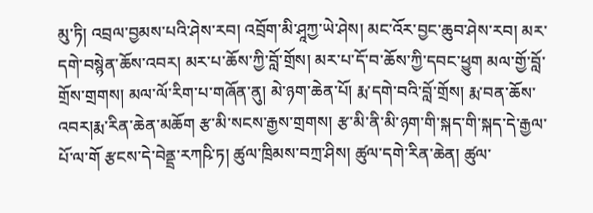མུ་ཏི། འབྲལ་བྱམས་པའི་ཤེས་རབ། འབྲོག་མི་ཤཱཀྱ་ཡེ་ཤེས། མང་འོར་བྱང་ཆུབ་ཤེས་རབ། མར་དགེ་བསྙེན་ཆོས་འབར། མར་པ་ཆོས་ཀྱི་བློ་གྲོས། མར་པ་དོ་བ་ཆོས་ཀྱི་དབང་ཕྱུག མལ་གྱོ་བློ་གྲོས་གྲགས། མལ་ལོ་རིག་པ་གཞོན་ནུ། མེ་ཉག་ཆེན་པོ། རྨ་དགེ་བའི་བློ་གྲོས། རྨ་བན་ཆོས་འབར།རྨ་རིན་ཆེན་མཆོག རྩ་མི་སངས་རྒྱས་གྲགས། རྩ་མི་ནི་མི་ཉག་གི་སྐད་གི་སྐད་དེ་རྒྱལ་པོ་ལ་གོ རྩངས་དེ་བེནྡྲ་རཀཥི་ཏ། ཚུལ་ཁྲིམས་བཀྲ་ཤིས། ཚུལ་དགེ་རིན་ཆེན། ཚུལ་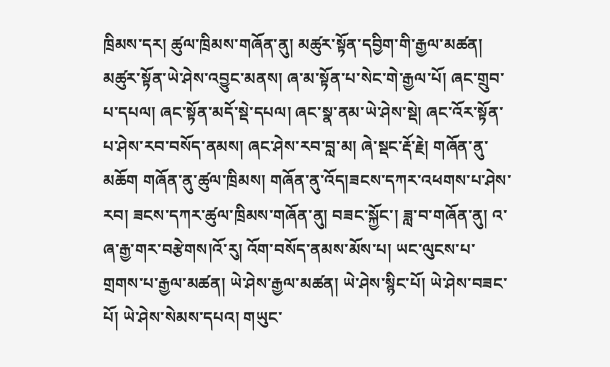ཁྲིམས་དར། ཚུལ་ཁྲིམས་གཞོན་ནུ། མཚུར་སྟོན་དབྱིག་གི་རྒྱལ་མཚན། མཚུར་སྟོན་ཡེ་ཤེས་འབྱུང་མནས། ཞ་མ་སྟོན་པ་སེང་གེ་རྒྱལ་པོ། ཞང་གྲུབ་པ་དཔལ། ཞང་སྟོན་མདོ་སྡེ་དཔལ། ཞང་སྣ་ནམ་ཡེ་ཤེས་སྡེ། ཞང་འོར་སྟོན་པ་ཤེས་རབ་བསོད་ནམས། ཞང་ཤེས་རབ་བླ་མ། ཞེ་སྡང་རྡོ་རྗེ། གཞོན་ནུ་མཆོག གཞོན་ནུ་ཚུལ་ཁྲིམས། གཞོན་ནུ་འོད།ཟངས་དཀར་འཕགས་པ་ཤེས་རབ། ཟངས་དཀར་ཚུལ་ཁྲིམས་གཞོན་ནུ། བཟང་སྐྱོང་། ཟླ་བ་གཞོན་ནུ། འ་ཞ་རྒྱ་གར་བརྩེགས།འོ་རུ། འོག་བསོད་ནམས་མོས་པ། ཡང་ལུངས་པ་གྲགས་པ་རྒྱལ་མཚན། ཡེ་ཤེས་རྒྱལ་མཚན། ཡེ་ཤེས་སྙིང་པོ། ཡེ་ཤེས་བཟང་པོ། ཡེ་ཤེས་སེམས་དཔའ། གཡུང་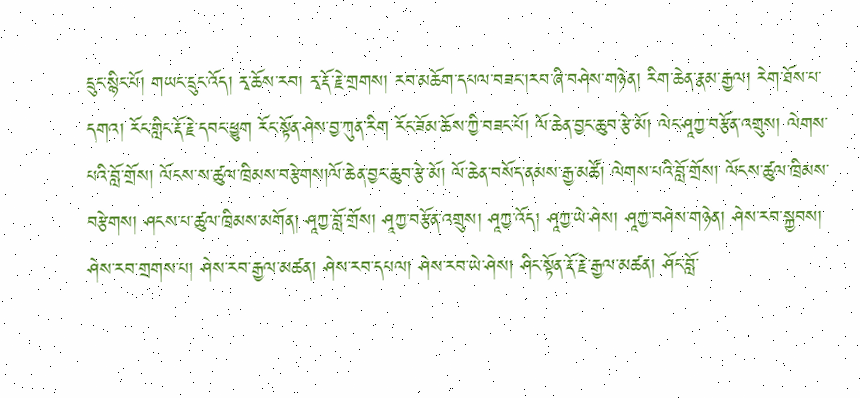དྲུང་སྙིང་པོ། གཡང་དྲུང་འོད། རྭ་ཆོས་རབ། རྭ་རྡོ་རྗེ་གྲགས། རབ་མཆོག་དཔལ་བཟང་།རབ་ཞི་བཤེས་གཉེན། རིག་ཆེན་རྣམ་རྒྱལ། རེག་ཐོས་པ་དགའ། རོང་གླིང་རྡོ་རྗེ་དབང་ཕྱུག རོང་སྟོན་ཤེས་བྱ་ཀུན་རིག རོང་ཟོམ་ཆོས་ཀྱི་བཟང་པོ། ལོ་ཆེན་བྱང་ཆུབ་རྩེ་མོ། ལེང་ཤཱཀྱ་བརྩོན་འགྲུས། ལེགས་པའི་བློ་གྲོས། ལོངས་ས་ཚུལ་ཁྲིམས་བརྩེགས།ལོ་ཆེན་བྱང་ཆུབ་རྩེ་མོ། ལོ་ཆེན་བསོད་ནམས་རྒྱ་མཚོ། ལེགས་པའི་བློ་གྲོས། ལོངས་ཚུལ་ཁྲིམས་བརྩེགས། ཤངས་པ་ཚུལ་ཁྲིམས་མགོན། ཤཱཀྱ་བློ་གྲོས། ཤཱཀྱ་བརྩོན་འགྲུས། ཤཱཀྱ་འོད། ཤཱཀྱ་ཡེ་ཤེས། ཤཱཀྱ་བཤེས་གཉེན། ཤེས་རབ་སྐྱབས། ཤེས་རབ་གྲགས་པ། ཤེས་རབ་རྒྱལ་མཚན། ཤེས་རབ་དཔལ། ཤེས་རབ་ཡེ་ཤེས། ཤིང་སྟོན་རྡོ་རྗེ་རྒྱལ་མཚན། ཤོང་བློ་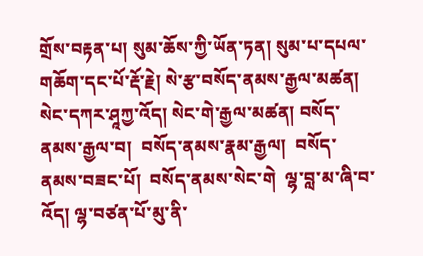གྲོས་བརྟན་པ། སུམ་ཆོས་ཀྱི་ཡོན་ཏན། སུམ་པ་དཔལ་གཆོག་དང་པོ་རྡོ་རྗེ། སེ་རྩ་བསོད་ནམས་རྒྱལ་མཚན། སེང་དཀར་ཤཱཀྱ་འོད། སེང་གེ་རྒྱལ་མཚན། བསོད་ནམས་རྒྱལ་བ།  བསོད་ནམས་རྣམ་རྒྱལ།  བསོད་ནམས་བཟང་པོ།  བསོད་ནམས་སེང་གེ  ལྷ་བླ་མ་ཞི་བ་འོད། ལྷ་བཙན་པོ་མུ་ནི་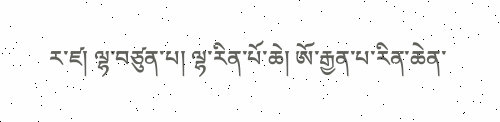ར་ཛ། ལྷ་བཙུན་པ། ལྷ་རིན་པོ་ཆེ། ཨོ་རྒྱན་པ་རིན་ཆེན་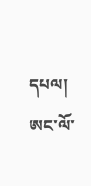དཔལ། ཨང་ལོ་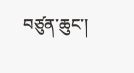བཙུན་ཆུང་།